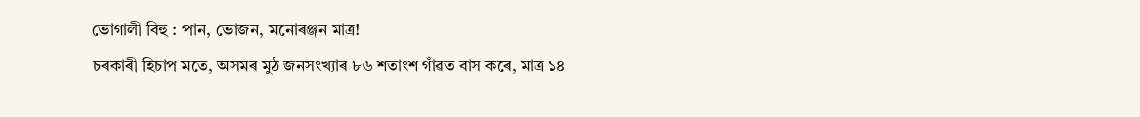ভোগালী বিহু : পান, ভোজন, মনোৰঞ্জন মাত্ৰ!
চৰকাৰী হিচাপ মতে, অসমৰ মুঠ জনসংখ্যাৰ ৮৬ শতাংশ গাঁৱত বাস কৰে, মাত্ৰ ১৪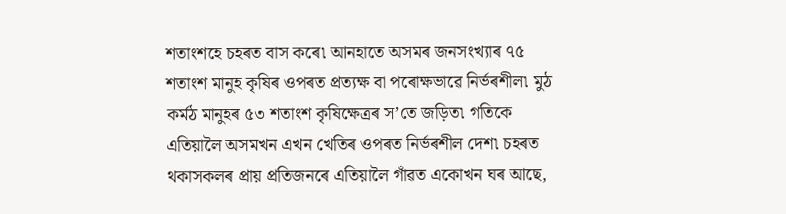শতাংশহে চহৰত বাস কৰে৷ আনহাতে অসমৰ জনসংখ্যাৰ ৭৫ শতাংশ মানুহ কৃষিৰ ওপৰত প্ৰত্যক্ষ বা পৰোক্ষভাৱে নিৰ্ভৰশীল৷ মুঠ কৰ্মঠ মানুহৰ ৫৩ শতাংশ কৃষিক্ষেত্ৰৰ স’তে জড়িত৷ গতিকে এতিয়ালৈ অসমখন এখন খেতিৰ ওপৰত নিৰ্ভৰশীল দেশ৷ চহৰত থকাসকলৰ প্ৰায় প্ৰতিজনৰে এতিয়ালৈ গাঁৱত একোখন ঘৰ আছে,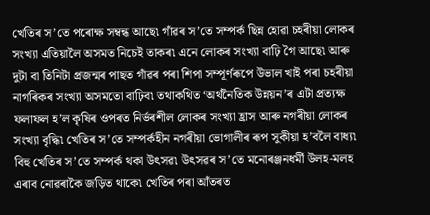খেতিৰ স’তে পৰোক্ষ সম্বন্ধ আছে৷ গাঁৱৰ স’তে সম্পৰ্ক ছিন্ন হোৱা চহৰীয়া লোকৰ সংখ্যা এতিয়ালৈ অসমত নিচেই তাকৰ৷ এনে লোকৰ সংখ্যা বাঢ়ি গৈ আছে৷ আৰু দুটা বা তিনিটা প্ৰজন্মৰ পাছত গাঁৱৰ পৰা শিপা সম্পূৰ্ণৰূপে উভাল খাই পৰা চহৰীয়া নাগৰিকৰ সংখ্যা অসমতো বাঢ়িব৷ তথাকথিত ‘অৰ্থনৈতিক উন্নয়ন’ৰ এটা প্ৰত্যক্ষ ফলাফল হ’ল কৃষিৰ ওপৰত নিৰ্ভৰশীল লোকৰ সংখ্যা হ্ৰাস আৰু নগৰীয়া লোকৰ সংখ্যা বৃদ্ধি৷ খেতিৰ স’তে সম্পৰ্কহীন নগৰীয়া ভোগালীৰ ৰূপ সুকীয়া হ’বলৈ বাধ্য৷
বিহু খেতিৰ স’তে সম্পৰ্ক থকা উৎসৱ৷ উৎসৱৰ স’তে মনোৰঞ্জনধৰ্মী উলহ-মলহ এৰাব নোৱৰাকৈ জড়িত থাকে৷ খেতিৰ পৰা আঁতৰত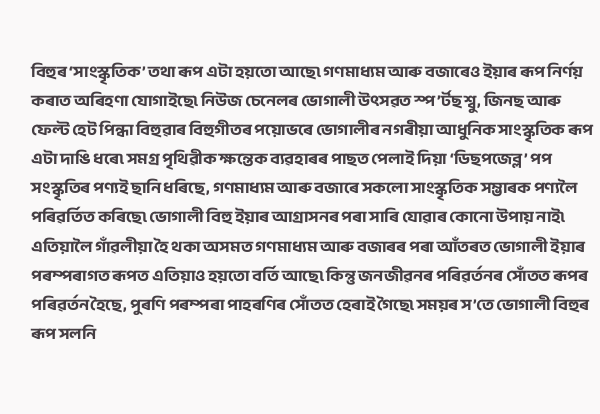বিহুৰ ‘সাংস্কৃতিক’ তথা ৰূপ এটা হয়তো আছে৷ গণমাধ্যম আৰু বজাৰেও ইয়াৰ ৰূপ নিৰ্ণয় কৰাত অৰিহণা যোগাইছে৷ নিউজ চেনেলৰ ভোগালী উৎসৱত স্প’ৰ্টছ শ্বু, জিনছ আৰু ফেল্ট হেট পিন্ধা বিহুৱাৰ বিহুগীতৰ পয়োভৰে ভোগালীৰ নগৰীয়া আধুনিক সাংস্কৃতিক ৰূপ এটা দাঙি ধৰে৷ সমগ্ৰ পৃথিৱীক ক্ষন্তেক ব্যৱহাৰৰ পাছত পেলাই দিয়া ‘ডিছপজেব্ল’ পপ সংস্কৃতিৰ পণ্যই ছানি ধৰিছে, গণমাধ্যম আৰু বজাৰে সকলো সাংস্কৃতিক সম্ভাৰক পণ্যলৈ পৰিৱৰ্তিত কৰিছে৷ ভোগালী বিহু ইয়াৰ আগ্ৰাসনৰ পৰা সাৰি যোৱাৰ কোনো উপায় নাই৷ এতিয়ালৈ গাঁৱলীয়া হৈ থকা অসমত গণমাধ্যম আৰু বজাৰৰ পৰা আঁতৰত ভোগালী ইয়াৰ পৰম্পৰাগত ৰূপত এতিয়াও হয়তো বৰ্তি আছে৷ কিন্তু জনজীৱনৰ পৰিৱৰ্তনৰ সোঁতত ৰূপৰ পৰিৱৰ্তন হৈছে, পুৰণি পৰম্পৰা পাহৰণিৰ সোঁতত হেৰাই গৈছে৷ সময়ৰ স’তে ভোগালী বিহুৰ ৰূপ সলনি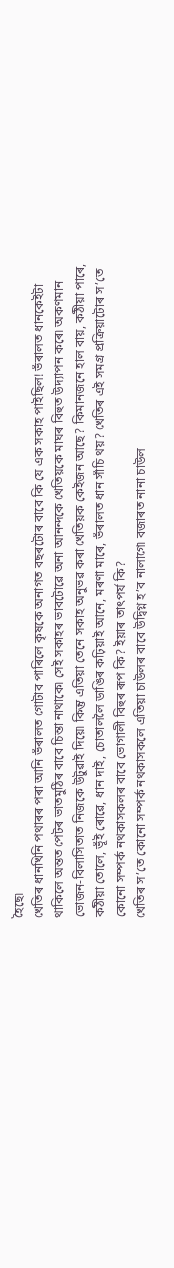হৈছে৷
খেতিৰ ধানখিনি পথাৰৰ পৰা আনি ভঁৰালত গোটাব পাৰিলে কৃষকে অনাগত বছৰটোৰ বাবে কি যে এক সকাহ পাইছিল! ভঁৰালত ধানকেইটা থাকিলে অন্তত পেটৰ ভাতমুঠিৰ বাবে চিন্তা নাথাকে৷ সেই সকাহৰ ভাবটোৱে অনা আনন্দকে খেতিয়কে মাঘৰ বিহুত উদ্যাপন কৰে৷ অকণমান ভোজন-বিলাসিতাত নিজকে উটুৱাই দিয়ে৷ কিন্তু এতিয়া তেনে সকাহ অনুভৱ কৰা খেতিয়ক কেইজন আছে? কিমানজনে হাল বায়, কঠীয়া পাৰে, কঠীয়া তোলে, ভূঁই ৰোৱে, ধান দাই, চোতাললৈ ডাঙিৰ কঢ়িয়াই আনে, মৰণা মাৰে, ভঁৰালত ধান সাঁচি থয়? খেতিৰ এই সমগ্ৰ প্ৰক্ৰিয়াটোৰ স’তে কোনো সম্পৰ্ক নথকাসকলৰ বাবে ভোগালী বিহুৰ ৰূপ কি? ইয়াৰ তাৎপৰ্য কি?
খেতিৰ স’তে কোনো সম্পৰ্ক নথকাসকলে এতিয়া চাউলৰ বাবে উদ্বিগ্ন হ’ব নালাগে৷ বজাৰত নানা চাউল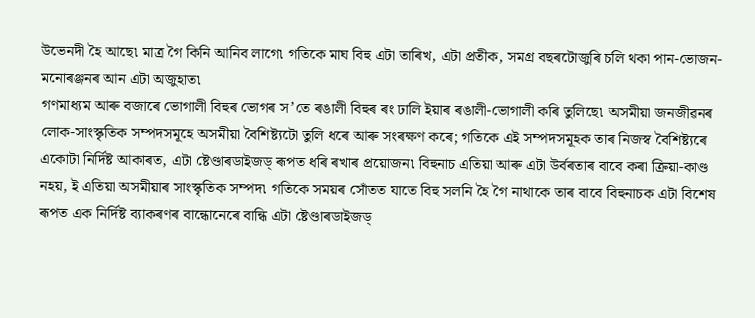উভেনদী হৈ আছে৷ মাত্ৰ গৈ কিনি আনিব লাগে৷ গতিকে মাঘ বিহু এটা তাৰিখ, এটা প্ৰতীক, সমগ্ৰ বছৰটোজুৰি চলি থকা পান-ভোজন-মনোৰঞ্জনৰ আন এটা অজুহাত৷
গণমাধ্যম আৰু বজাৰে ভোগালী বিহুৰ ভোগৰ স’তে ৰঙালী বিহুৰ ৰং ঢালি ইয়াৰ ৰঙালী-ভোগালী কৰি তুলিছে৷ অসমীয়া জনজীৱনৰ লোক-সাংস্কৃতিক সম্পদসমূহে অসমীয়া বৈশিষ্ট্যটো তুলি ধৰে আৰু সংৰক্ষণ কৰে; গতিকে এই সম্পদসমূহক তাৰ নিজস্ব বৈশিষ্ট্যৰে একোটা নিৰ্দিষ্ট আকাৰত, এটা ষ্টেণ্ডাৰডাইজড্ ৰূপত ধৰি ৰখাৰ প্ৰয়োজন৷ বিহুনাচ এতিয়া আৰু এটা উৰ্বৰতাৰ বাবে কৰা ক্ৰিয়া-কাণ্ড নহয়, ই এতিয়া অসমীয়াৰ সাংস্কৃতিক সম্পদ৷ গতিকে সময়ৰ সোঁতত যাতে বিহু সলনি হৈ গৈ নাথাকে তাৰ বাবে বিহুনাচক এটা বিশেষ ৰূপত এক নিৰ্দিষ্ট ব্যাকৰণৰ বান্ধোনেৰে বান্ধি এটা ষ্টেণ্ডাৰডাইজড্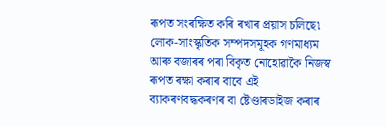ৰূপত সংৰক্ষিত কৰি ৰখাৰ প্ৰয়াস চলিছে৷ লোক-সাংস্কৃতিক সম্পদসমূহক গণমাধ্যম আৰু বজাৰৰ পৰা বিকৃত নোহোৱাকৈ নিজস্ব ৰূপত ৰক্ষা কৰাৰ বাবে এই ব্যাকৰণবদ্ধকৰণৰ বা ষ্টেণ্ডাৰডাইজ কৰাৰ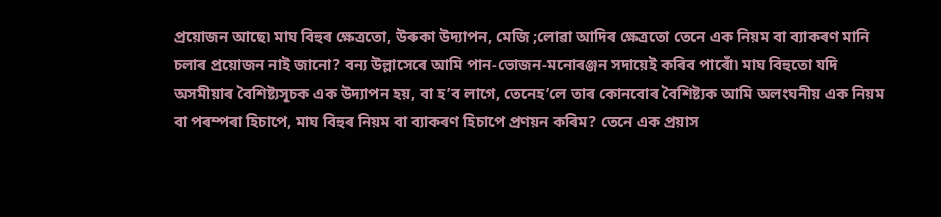প্ৰয়োজন আছে৷ মাঘ বিহুৰ ক্ষেত্ৰতো, উৰুকা উদ্যাপন, মেজি ;লোৱা আদিৰ ক্ষেত্ৰতো তেনে এক নিয়ম বা ব্যাকৰণ মানি চলাৰ প্ৰয়োজন নাই জানো? বন্য উল্লাসেৰে আমি পান-ভোজন-মনোৰঞ্জন সদায়েই কৰিব পাৰোঁ৷ মাঘ বিহুতো যদি অসমীয়াৰ বৈশিষ্ট্যসূচক এক উদ্যাপন হয়, বা হ’ব লাগে, তেনেহ’লে তাৰ কোনবোৰ বৈশিষ্ট্যক আমি অলংঘনীয় এক নিয়ম বা পৰম্পৰা হিচাপে, মাঘ বিহুৰ নিয়ম বা ব্যাকৰণ হিচাপে প্ৰণয়ন কৰিম? তেনে এক প্ৰয়াস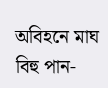অবিহনে মাঘ বিহু পান-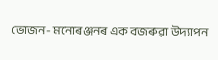ভোজন- মনোৰঞ্জনৰ এক বজৰুৱা উদ্যাপন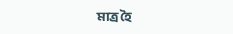মাত্ৰ হৈ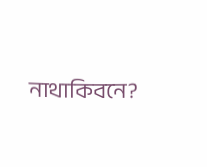নাথাকিবনে?